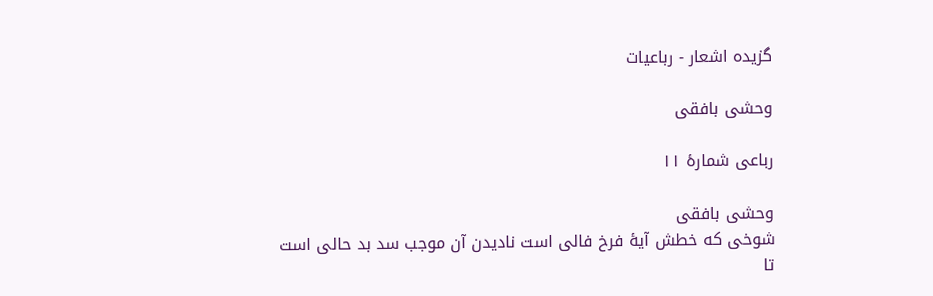گزیده اشعار - رباعیات

وحشی بافقی

رباعی شمارهٔ ۱۱

وحشی بافقی
شوخی که خطش آیهٔ فرخ فالی است نادیدن آن موجب سد بد حالی است
تا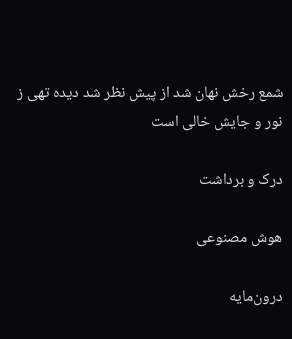شمع رخش نهان شد از پیش نظر شد دیده تهی ز نور و جایش خالی است

درک و برداشت

هوش مصنوعی

درون‌مایه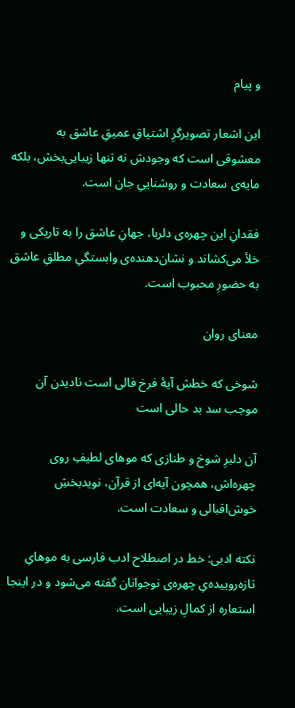و پیام

این اشعار تصویرگرِ اشتیاقِ عمیقِ عاشق به معشوقی است که وجودش نه تنها زیبایی‌بخش، بلکه مایه‌ی سعادت و روشناییِ جان است.

فقدانِ این چهره‌ی دلربا، جهانِ عاشق را به تاریکی و خلأ می‌کشاند و نشان‌دهنده‌ی وابستگیِ مطلقِ عاشق به حضورِ محبوب است.

معنای روان

شوخی که خطش آیهٔ فرخ فالی است نادیدن آن موجب سد بد حالی است

آن دلبرِ شوخ و طنازی که موهای لطیفِ روی چهره‌اش، همچون آیه‌ای از قرآن، نویدبخشِ خوش‌اقبالی و سعادت است.

نکته ادبی: خط در اصطلاح ادب فارسی به موهایِ تازه‌روییده‌یِ چهره‌ی نوجوانان گفته می‌شود و در اینجا استعاره از کمالِ زیبایی است.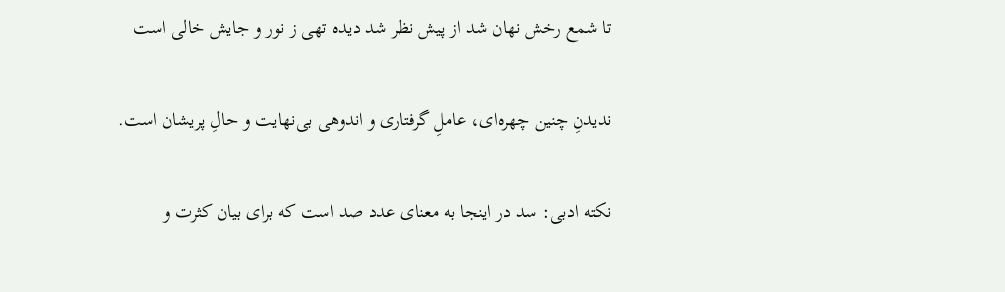تا شمع رخش نهان شد از پیش نظر شد دیده تهی ز نور و جایش خالی است

ندیدنِ چنین چهره‌ای، عاملِ گرفتاری و اندوهی بی‌نهایت و حالِ پریشان است.

نکته ادبی: سد در اینجا به معنای عدد صد است که برای بیان کثرت و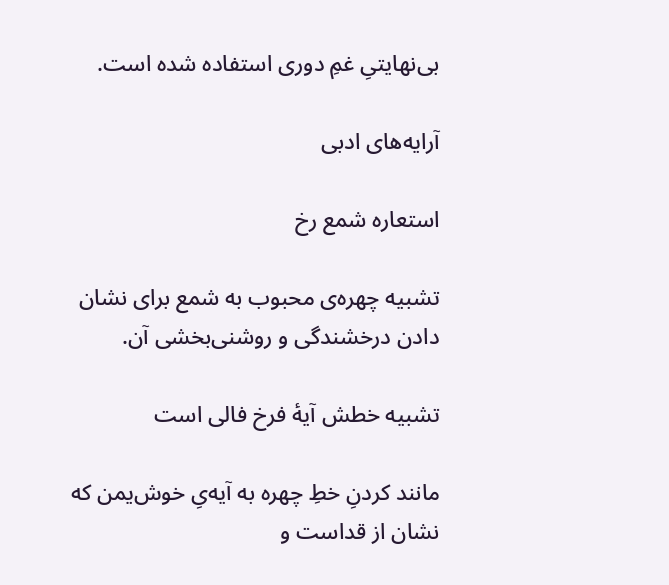بی‌نهایتیِ غمِ دوری استفاده شده است.

آرایه‌های ادبی

استعاره شمع رخ

تشبیه چهره‌ی محبوب به شمع برای نشان دادن درخشندگی و روشنی‌بخشی آن.

تشبیه خطش آیهٔ فرخ فالی است

مانند کردنِ خطِ چهره به آیه‌یِ خوش‌یمن که نشان از قداست و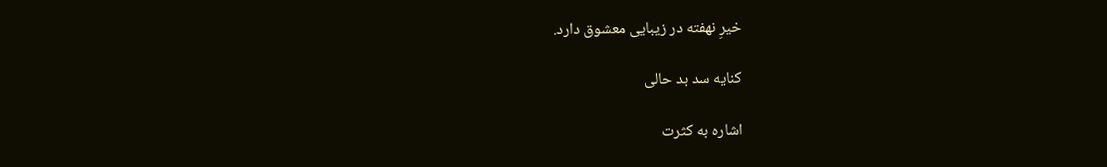خیرِ نهفته در زیبایی معشوق دارد.

کنایه سد بد حالی

اشاره به کثرت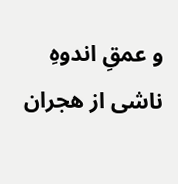و عمقِ اندوهِ ناشی از هجران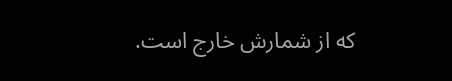که از شمارش خارج است.